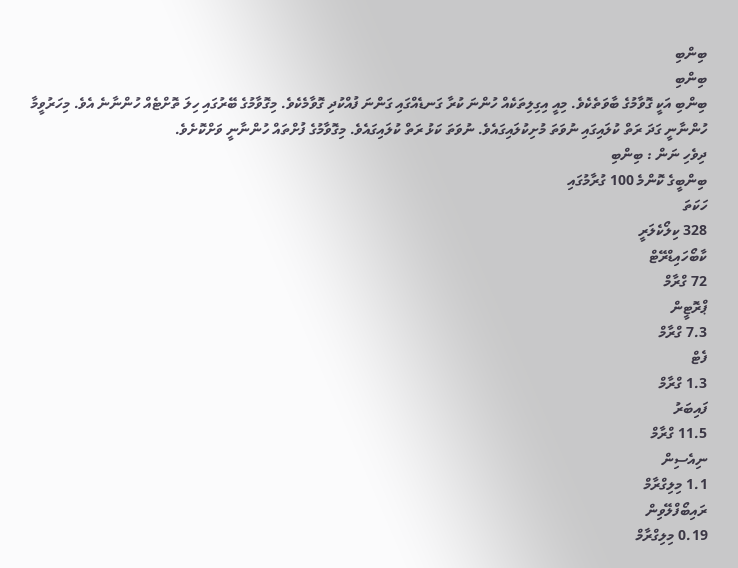ބިންބި
ބިންބި
ބިންބި އަކީ ގޮވާމުގެ ބާވަތެކެވެ. މިއީ އިގިލިތަކެއް ހުންނަ ކުރާ ގަނޑެއްގައި ގަންނަ ފުއްކުދި ގޮވާމެކެވެ. މިގޮވާމުގެ ބޭރުގައި ހިލަ ތޮށްޓެއް ހުންނާނެ އެވެ. މިހަރުވީމާ ހުންނާނީ ގަދަ ރަތް ކުލައިގައި ނުވަތަ މުށިކުލައިގައެވެ. ނުވަތަ ކަޅު ރަތް ކުލައިގައެވެ. މިގޮވާމުގެ ފުށްތައް ހުންނާނީ ވަށްކޮށެވެ.
ދިވެހި ނަން : ބިންބި
ބިންބީގެ ކޮންމެ 100 ގުރާމުގައި
ހަކަތަ
328 ކިލޯކެލަރީ
ކާބޯހައިޑްރޭޓް
72 ގްރާމް
ޕްރޮޓީން
7.3 ގްރާމް
ފެޓް
1.3 ގްރާމް
ފައިބަރު
11.5 ގްރާމް
ނިއެސިން
1.1 މިލިގްރާމް
ރައިބޯފްލޭވިން
0.19 މިލިގްރާމް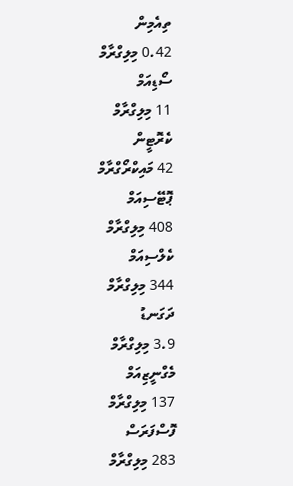ތިއެމިން
0.42 މިލިގްރާމް
ސޯޑިއަމް
11 މިލިގްރާމް
ކެރޮޓީން
42 މައިކްރޯގްރާމް
ޕޮޓޭސިއަމް
408 މިލިގްރާމް
ކެލްސިއަމް
344 މިލިގްރާމް
ދަގަނޑު
3.9 މިލިގްރާމް
މެގްނީޒިއަމް
137 މިލިގްރާމް
ފޮސްފަރަސް
283 މިލިގްރާމް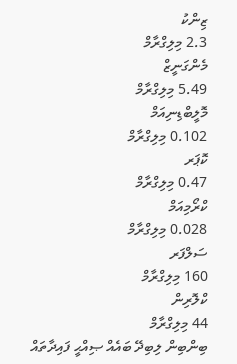ޒިންކު
2.3 މިލިގްރާމް
މެންގަނީޒް
5.49 މިލިގްރާމް
މޮލީބްޑިނިއަމް
0.102 މިލިގްރާމް
ކޮޕަރ
0.47 މިލިގްރާމް
ކްރޯމިއަމް
0.028 މިލިގްރާމް
ސަލްފަރ
160 މިލިގްރާމް
ކްލޮރިން
44 މިލިގްރާމް
ބިންބިން ލިބިދޭ ބައެއް ޞިއްޙީ ފައިދާތައް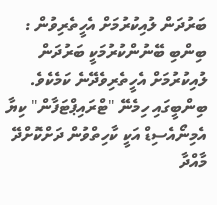ބަރުދަން ލުއިކުރުމަށް އެހީތެރިވުން : ބިންބި ބޭނުންކުރުމަކީ ބަރުދަން ލުއިކުރުމަށް އެހީތެރިވެދޭނެ ކަމެކެވެ. ބިންބީގައި ހިމެނޭ "ޓްރައިޕްޓަފާން" ކިޔާ އެމިނޯއެސިޑް އަކީ ކާހިތްވުން ދަށްކޮށްދޭ މާއްދާ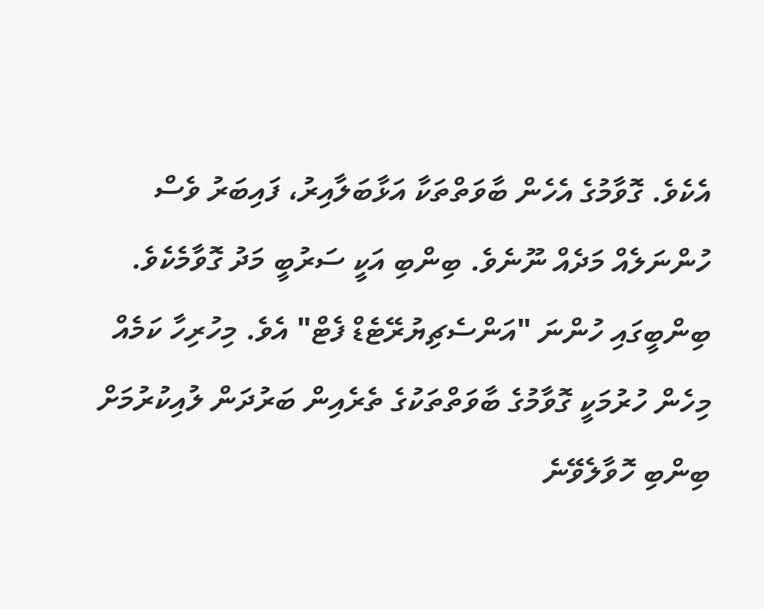އެކެވެ. ގޮވާމުގެ އެހެން ބާވަތްތަކާ އަޅާބަލާއިރު، ފައިބަރު ވެސް ހުންނަލެއް މަދެއް ނޫނެވެ. ބިންބި އަކީ ސަރުބީ މަދު ގޮވާމެކެވެ. ބިންބީގައި ހުންނަ "އަންސެޗިޔުރޭޓެޑް ފެޓް" އެވެ. މިހުރިހާ ކަމެއް މިހެން ހުރުމަކީ ގޮވާމުގެ ބާވަތްތަކުގެ ތެރެއިން ބަރުދަން ލުއިކުރުމަށް ބިންބި ހޮވާލެވޭނެ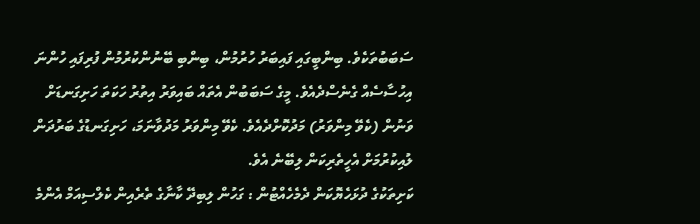ސަބަބުތަކެވެ. ބިންބީގައި ފައިބަރު ހުރުމުން، ބިންބި ބޭނުންކުރުމުން ފުރިފައި ހުންނަ އިހުސާސެއް ގެނެސްދެއެވެ. މީގެ ސަބަބުން އެތައް ބައިވަރު އިތުރު ހަކަތަ ހަށިގަނޑަށް ވަނުން (ކެވޭ މިންވަރު) މަދުކޮށްދެއެވެ. ކެވޭ މިންވަރު މަދުވާނަމަ، ހަށިގަނޑުގެ ބަރުދަން ލުއިކުރުމަށް އެހީތެރިކަން ލިބޭނެ އެވެ.
ކަށިތަކުގެ ދުޅަހެޔޮކަން ދެމެހެއްޓުން : ގަހުން ލިބިދޭ ކާނާގެ ތެރެއިން ކެލްސިއަމް އެންމެ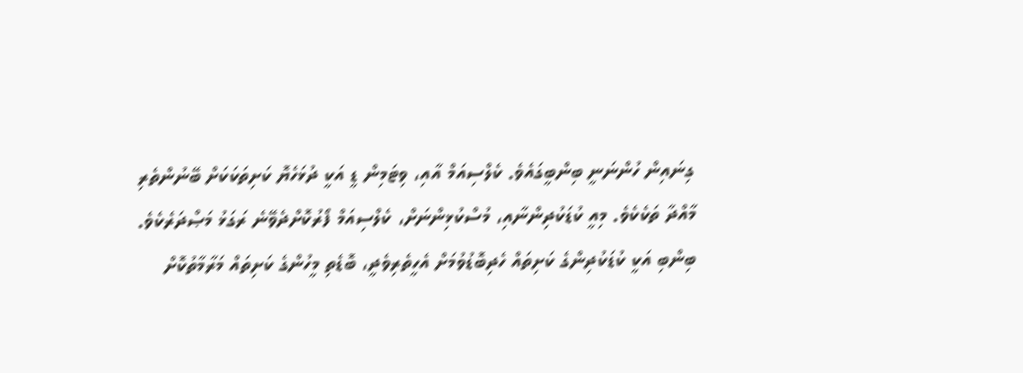ގިނައިން ހުންނަނީ ބިންބީގައެވެ. ކެލްސިއަމް އާއި، ވިޓަމިން ޑީ އަކީ ދުޅަހެޔޮ ކަށިތަކަކަށް ބޭނުންތެރި މާއްދާ ތަކެކެވެ. މިއީ ކުޑަކުދިންނާއި، މުސްކުޅިންނަށް، ކެލްސިއަމް ފޯރުކޮށްދެވޭނެ ރަގަޅު މަޞްދަރެކެވެ. ބިންބި އަކީ ކުޑަކުދިންގެ ކަށިތައް ހެދިބޮޑުވުމަށް އެހީތެރިވެދީ، ބޮޑެތި މީހުންގެ ކަށިތައް މަރާމާތުކޮށް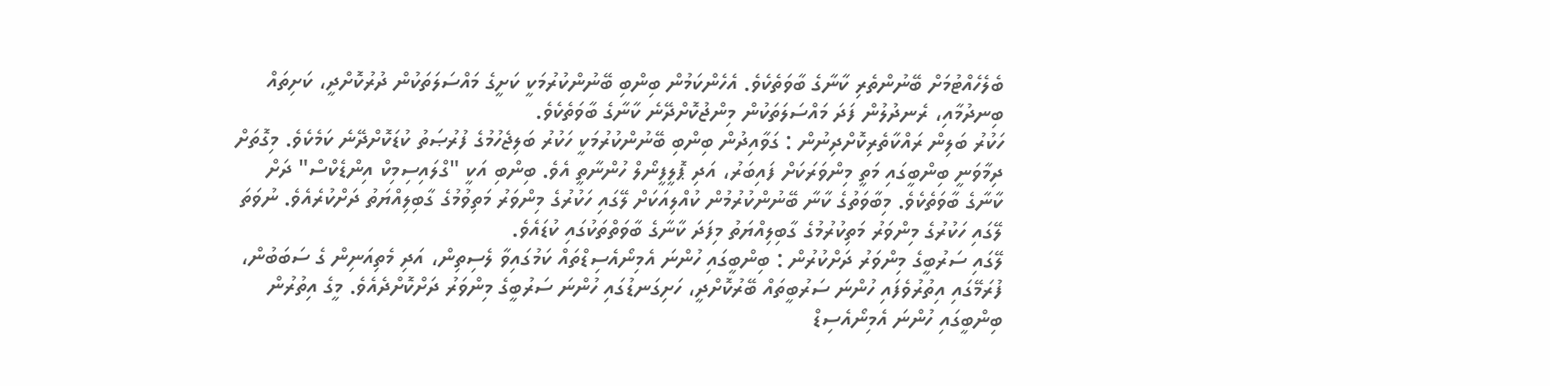ބެލެހެއްޓުމަށް ބޭނުންތެރި ކާނާގެ ބާވަތެކެވެ. އެހެންކަމުން ބިންބި ބޭނުންކުރުމަކީ ކަށީގެ މައްސަލަތަކުން ދުރުކޮށްދީ، ކަށިތައް ބިނދުމާއި، ރެނދުލުން ފަދަ މައްސަލަތަކުން މިންޖުކޮށްދޭނެ ކާނާގެ ބާވަތެކެވެ.
ހަކުރު ބަލިން ރައްކާތެރިކޮށްދިނުން : ގަވާއިދުން ބިންބި ބޭނުންކުރުމަކީ ހަކުރު ބަލިޖެހުމުގެ ފުރުޞަތު ކުޑަކޮށްދޭނެ ކަމެކެވެ. މިގޮތަށް ދިމާވަނީ ބިންބީގައި މަތީ މިންވަރަކަށް ފައިބަރު، އަދި ޕޮލީފީނޯލް ހުންނާތީ އެވެ. ބިންބި އަކީ "ގްލައިސިމިކް އިންޑެކްސް" ދަށް ކާނާގެ ބާވަތެކެވެ. މިބާވަތުގެ ކާނާ ބޭނުންކުރުމުން ކުއްލިއަކަށް ލޭގައި ހަކުރުގެ މިންވަރު މަތިވުމުގެ ގާބިލިއްޔަތު ދަށްކުރެއެވެ. ނުވަތަ ލޭގައި ހަކުރުގެ މިންވަރު މަތިކުރުމުގެ ގާބިލިއްޔަތު މިފަދަ ކާނާގެ ބާވަތްތަކުގައި ކުޑައެވެ.
ލޭގައި ސަރުބީގެ މިންވަރު ދަށްކުރުން : ބިންބީގައި ހުންނަ އެމިނޯއެސިޑްތައް ކަމުގައިވާ ލެސިތިން، އަދި މެތިއަނިން ގެ ސަބަބުން، ފުރަމޭގައި އިތުރުވެފައި ހުންނަ ސަރުބީތައް ބޭރުކޮށްދީ، ހަށިގަނޑުގައި ހުންނަ ސަރުބީގެ މިންވަރު ދަށްކޮށްދެއެވެ. މީގެ އިތުރުން ބިންބީގައި ހުންނަ އެމިނޯއެސިޑް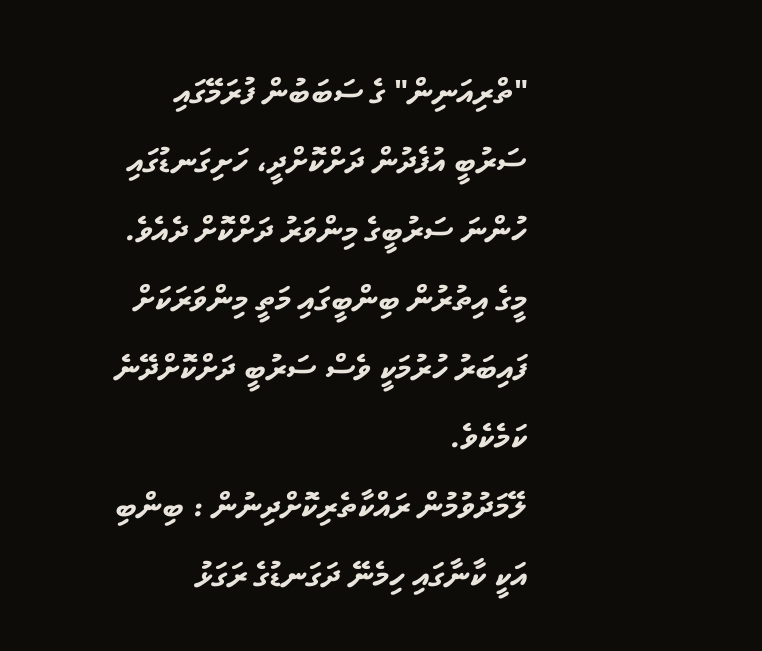"ތްރިއަނިން" ގެ ސަބަބުން ފުރަމޭގައި ސަރުބީ އުފެދުން ދަށްކޮށްދީ، ހަށިގަނޑުގައި ހުންނަ ސަރުބީގެ މިންވަރު ދަށްކޮށް ދެއެވެ. މީގެ އިތުރުން ބިންބީގައި މަތީ މިންވަރަކަށް ފައިބަރު ހުރުމަކީ ވެސް ސަރުބީ ދަށްކޮށްދޭނެ ކަމެކެވެ.
ލޭމަދުވުމުން ރައްކާތެރިކޮށްދިނުން : ބިންބި އަކީ ކާނާގައި ހިމެނޭ ދަގަނޑުގެ ރަގަޅު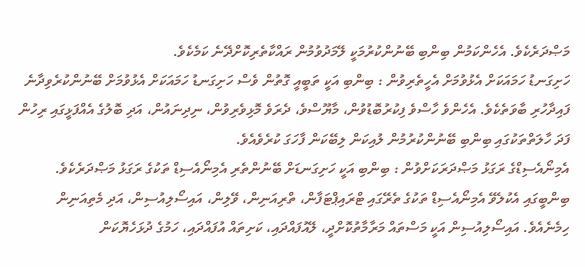މަޞްދަރެކެވެ. އެހެންކަމުން ބިންބި ބޭނުންކުރުމަކީ ލޭމަދުވުމުން ރައްކާތެރިކޮށްދޭނެ ކަމެކެވެ.
ހަށިގަނޑު ހަމައަކަށް އެޅުވުމަށް އެހީތެރިވުން : ބިންބި އަކީ ތަބީއީ ގޮތުން ވެސް ހަށިގަނޑު ހަމައަކަށް އެޅުވުމަށް ބޭނުންކުރެވިދާނެ ފައިދާހުރި ބާވަތެކެވެ. އެހެންވެ ހާސްވެ ފިކުރުބޮޑުވުން، މާޔޫސްވެ، ދެރަވެ މޮޅިވެރިވުން، ނިދިނައުން، އަދި ބޮލުގެ އެއްފަޅީގައި ރިހުން ފަދަ ހާލަތްތަކުގައި ބިންބި ބޭނުންކުރުމުން ލުއިކަން ލިބޭކަން ފާހަގަ ކުރެވެއެވެ.
އެމިނޯއެސިޑްގެ ރަގަޅު މަޞްދަރަކަށްވުން : ބިންބި އަކީ ހަށިގަނޑަށް ބޭނުންތެރި އެމިނޯއެސިޑް ތަކުގެ ރަގަޅު މަޞްދަރެކެވެ.  ބިންބީގައި އެކުލެވޭ އެމިނޯއެސިޑް ތަކުގެ ތެރޭގައި ޓްރައިޕްޓަފާން، ތްރިއަނިން، ވޭލިން، އައިސޯލިއުސިން، އަދި މެތިއަނިން ހިމެނެއެވެ. އައިސޯލިއުސިން އަކީ މަސްތައް މަރާމާތުކޮށްދީ، ލޭއުފައްދައި، ކަށިތައް އުފައްދައި، ހަމުގެ ދުޅަހެޔޮކަން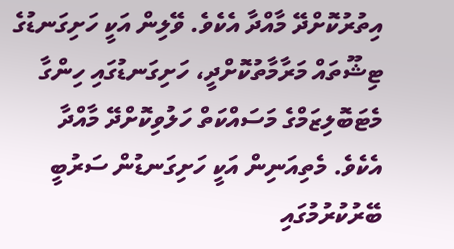އިތުރުކޮށްދޭ މާއްދާ އެކެވެ. ވޭލިން އަކީ ހަށިގަނޑުގެ ޓިޝޫތައް މަރާމާތުކޮށްދީ، ހަށިގަނޑުގައި ހިންގާ މެޓަބޮލިޒަމްގެ މަސައްކަތް ހަލުވިކޮށްދޭ މާއްދާ އެކެވެ. މެތިއަނިން އަކީ ހަށިގަނޑުން ސަރުބީ ބޭރުކުރުމުގައި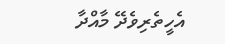އެހީތެރިވެދޭ މާއްދާ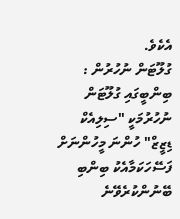އެކެވެ.
ގުލޫޓަން ނުހުރުން : ބިންބީގައި ގުލޫޓަން ނުހުރުމަކީ "ސިލިއެކް ޑިޒީޒް" ހުންނަ މީހުންނަށް ފަސޭހަކަމާއެކު ބިންބި ބޭނުންކުރެވޭނެ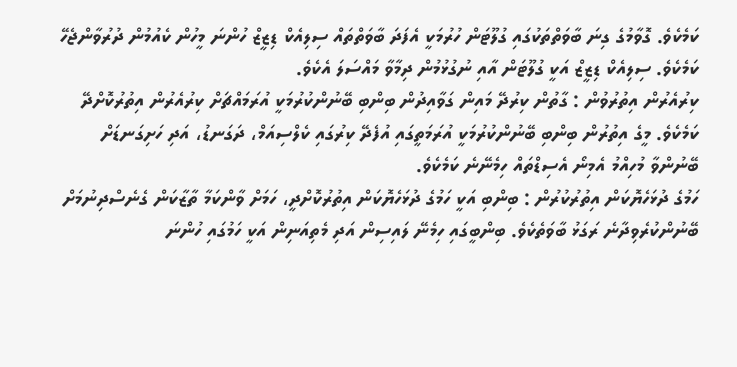ކަމެކެވެ. ގޮވާމުގެ ގިނަ ބާވަތްތަކުގައި ގުލޫޓަން ހުރުމަކީ އެފަދަ ބާވަތްތައް ސިލިއެކް ޑިޒީޒް ހުންނަ މީހުން ކެއުމުން ދުރުވާންޖެހޭ ކަމެކެވެ. ސިލިއެކް ޑިޒީޒް އަކީ ގުލޫޓަން އާއި ނުގުޅުމުން ދިމާވާ މައްސަލަ އެކެވެ.
ކިރުއެރުން އިތުރުވުން : ގާތުން ކިރުދޭ މައިން ގަވާއިދުން ބިންބި ބޭނުންކުރުމަކީ އުރަމައްޗަށް ކިރުއެރުން އިތުރުކޮށްދޭ ކަމެކެވެ. މީގެ އިތުރުން ބިންބި ބޭނުންކުރުމަކީ އުރަމަތީގައި އުފެދޭ ކިރުގައި ކެލްސިއަމް، ދަގަނޑު، އަދި ހަށިގަނޑަށް ބޭނުންވާ މުހިއްމު އެމިނޯ އެސިޑްތައް ހިމެނޭނެ ކަމެކެވެ.
ހަމުގެ ދުޅަހެޔޮކަން އިތުރުކުރުން : ބިންބި އަކީ ހަމުގެ ދުޅަހެޔޮކަން އިތުރުކޮށްދީ، ހަމަށް ވާންކަމާ ތާޒާކަން ގެނެސްދިނުމަށް ބޭނުންކުރެވިދާނެ ރަގަޅު ބާވަތެކެވެ. ބިންބީގައި ހިމެނޭ ލައިސިން އަދި މެތިއަނިން އަކީ ހަމުގައި ހުންނަ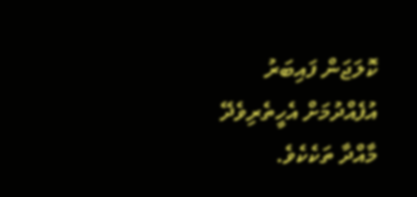ކޮލަޖަން ފައިބަރު އުފެއްދުމަށް އެހީތެރިވެދޭ މާއްދާ ތަކެކެވެ.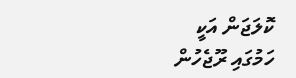ކޮލަޖަން އަކީ ހަމުގައި ރޫޖެހުން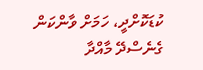ކުޑަކޮށްދީ، ހަމަށް ވާންކަން ގެނެސްދޭ މާއްދާ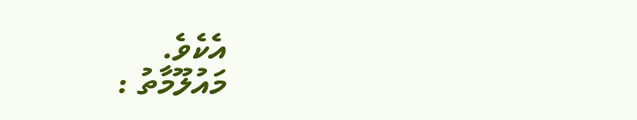އެކެވެ.
މައުލޫމާތު :